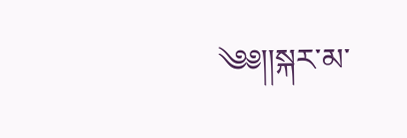༄༅།།སྐར་མ་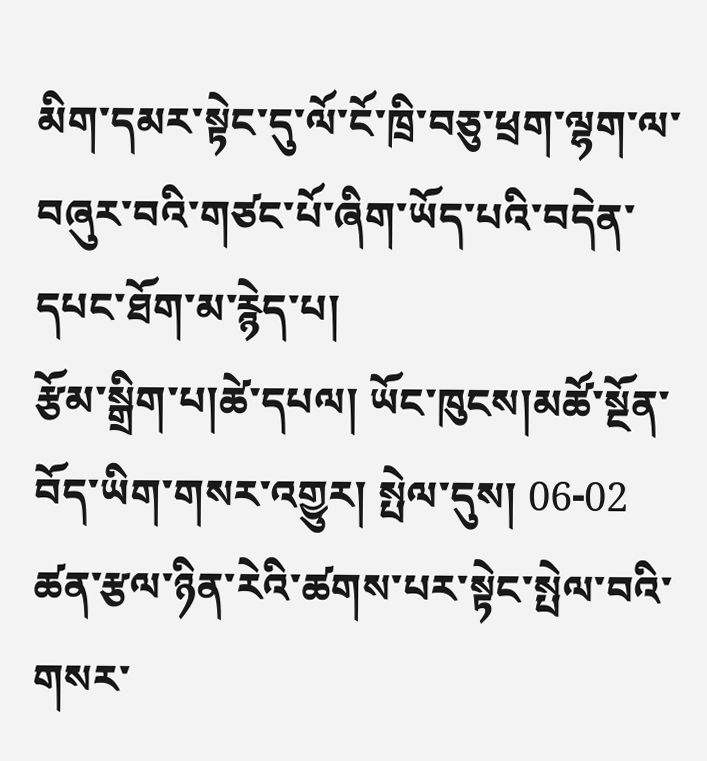མིག་དམར་སྟེང་དུ་ལོ་ངོ་ཁྲི་བཅུ་ཕྲག་ལྷག་ལ་བཞུར་བའི་གཙང་པོ་ཞིག་ཡོད་པའི་བདེན་དཔང་ཐོག་མ་རྙེད་པ།
རྩོམ་སྒྲིག་པ།ཚེ་དཔལ། ཡོང་ཁུངས།མཚོ་སྔོན་བོད་ཡིག་གསར་འགྱུར། སྤེལ་དུས། 06-02
ཚན་རྩལ་ཉིན་རེའི་ཚགས་པར་སྟེང་སྤེལ་བའི་གསར་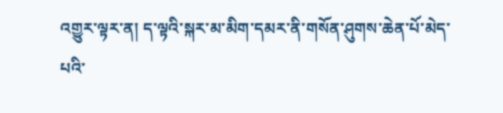འགྱུར་ལྟར་ན། ད་ལྟའི་སྐར་མ་མིག་དམར་ནི་གསོན་ཤུགས་ཆེན་པོ་མེད་པའི་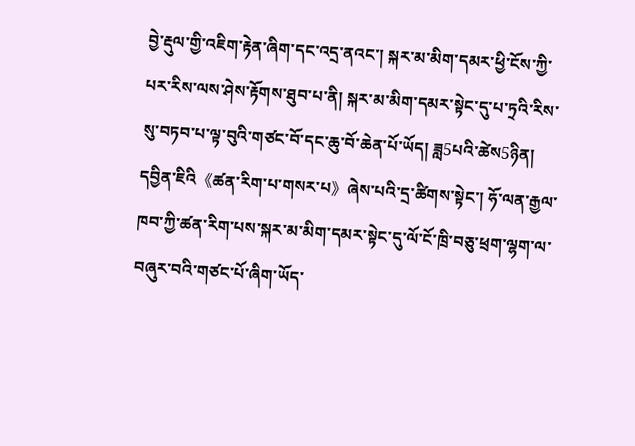བྱེ་རྡུལ་གྱི་འཇིག་རྟེན་ཞིག་དང་འདྲ་ནའང་། སྐར་མ་མིག་དམར་ཕྱི་ངོས་ཀྱི་པར་རིས་ལས་ཤེས་རྟོགས་ཐུབ་པ་ནི། སྐར་མ་མིག་དམར་སྟེང་དུ་པ་ཏྲའི་རིས་སུ་བཏབ་པ་ལྟ་བུའི་གཙང་བོ་དང་ཆུ་བོ་ཆེན་པོ་ཡོད། ཟླ5པའི་ཚེས5ཉིན། དབྱིན་ཇིའི《ཚན་རིག་པ་གསར་པ》ཞེས་པའི་དྲ་ཚིགས་སྟེང་། ཧོ་ལན་རྒྱལ་ཁབ་ཀྱི་ཚན་རིག་པས་སྐར་མ་མིག་དམར་སྟེང་དུ་ལོ་ངོ་ཁྲི་བཅུ་ཕྲག་ལྷག་ལ་བཞུར་བའི་གཙང་པོ་ཞིག་ཡོད་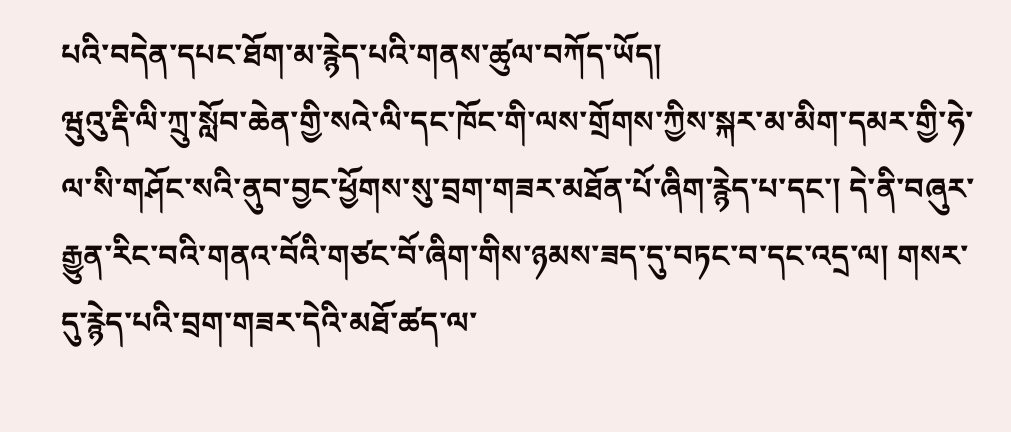པའི་བདེན་དཔང་ཐོག་མ་རྙེད་པའི་གནས་ཚུལ་བཀོད་ཡོད།
ཝུའུ་རྡི་ལི་ཀྲུ་སློབ་ཆེན་གྱི་སའེ་ལི་དང་ཁོང་གི་ལས་གྲོགས་ཀྱིས་སྐར་མ་མིག་དམར་གྱི་ཧེ་ལ་སི་གཤོང་སའི་ནུབ་བྱང་ཕྱོགས་སུ་བྲག་གཟར་མཐོན་པོ་ཞིག་རྙེད་པ་དང་། དེ་ནི་བཞུར་རྒྱུན་རིང་བའི་གནའ་བོའི་གཙང་བོ་ཞིག་གིས་ཉམས་ཟད་དུ་བཏང་བ་དང་འདྲ་ལ། གསར་དུ་རྙེད་པའི་བྲག་གཟར་དེའི་མཐོ་ཚད་ལ་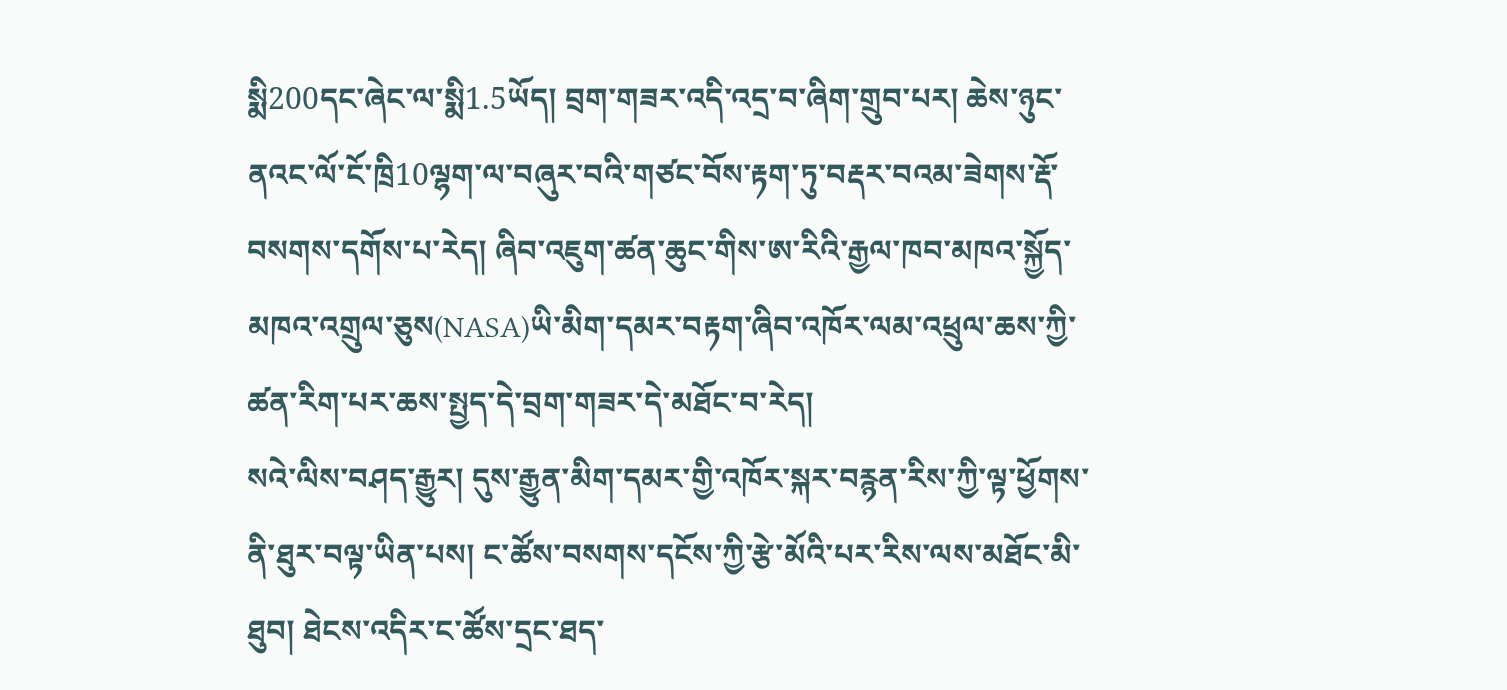སྨི200དང་ཞེང་ལ་སྨི1.5ཡོད། བྲག་གཟར་འདི་འདྲ་བ་ཞིག་གྲུབ་པར། ཆེས་ཉུང་ནའང་ལོ་ངོ་ཁྲི10ལྷག་ལ་བཞུར་བའི་གཙང་བོས་རྟག་ཏུ་བརྡར་བའམ་ཟེགས་རྡོ་བསགས་དགོས་པ་རེད། ཞིབ་འཇུག་ཚན་ཆུང་གིས་ཨ་རིའི་རྒྱལ་ཁབ་མཁའ་སྐྱོད་མཁའ་འགྲུལ་ཅུས(NASA)ཡི་མིག་དམར་བརྟག་ཞིབ་འཁོར་ལམ་འཕྲུལ་ཆས་ཀྱི་ཚན་རིག་པར་ཆས་སྤྱད་དེ་བྲག་གཟར་དེ་མཐོང་བ་རེད།
སའེ་ལིས་བཤད་རྒྱུར། དུས་རྒྱུན་མིག་དམར་གྱི་འཁོར་སྐར་བརྙན་རིས་ཀྱི་ལྟ་ཕྱོགས་ནི་ཐུར་བལྟ་ཡིན་པས། ང་ཚོས་བསགས་དངོས་ཀྱི་རྩེ་མོའི་པར་རིས་ལས་མཐོང་མི་ཐུབ། ཐེངས་འདིར་ང་ཚོས་དྲང་ཐད་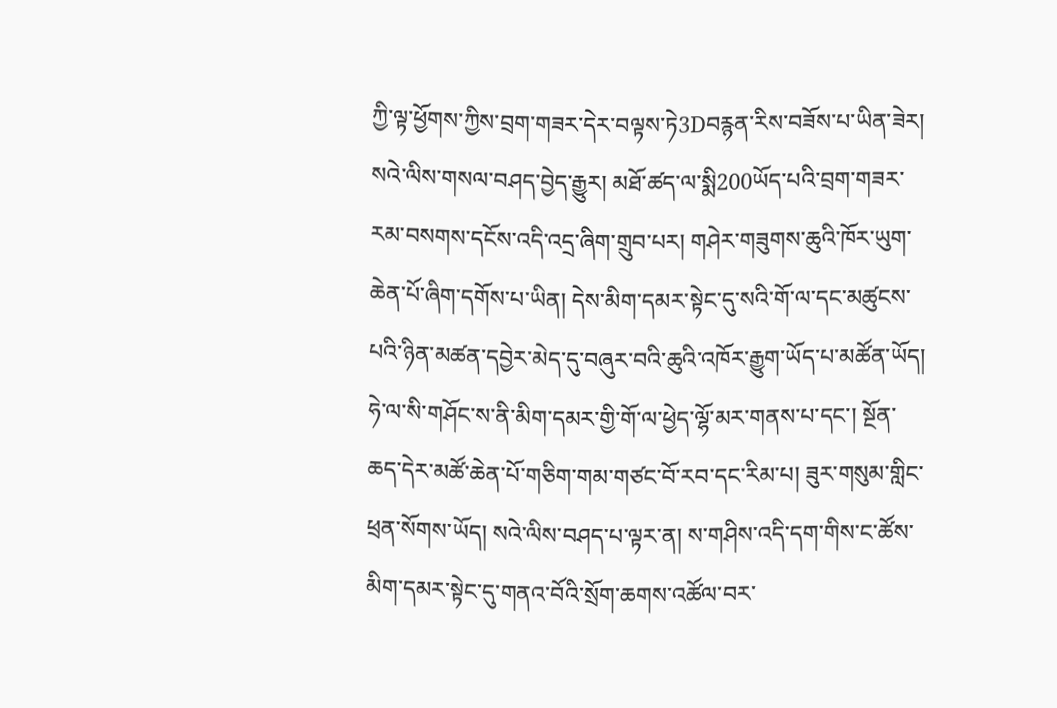ཀྱི་ལྟ་ཕྱོགས་ཀྱིས་བྲག་གཟར་དེར་བལྟས་ཏེ3Dབརྙན་རིས་བཟོས་པ་ཡིན་ཟེར།
སའེ་ལིས་གསལ་བཤད་བྱེད་རྒྱུར། མཐོ་ཚད་ལ་སྨི200ཡོད་པའི་བྲག་གཟར་རམ་བསགས་དངོས་འདི་འདྲ་ཞིག་གྲུབ་པར། གཤེར་གཟུགས་ཆུའི་ཁོར་ཡུག་ཆེན་པོ་ཞིག་དགོས་པ་ཡིན། དེས་མིག་དམར་སྟེང་དུ་སའི་གོ་ལ་དང་མཚུངས་པའི་ཉིན་མཚན་དབྱེར་མེད་དུ་བཞུར་བའི་ཆུའི་འཁོར་རྒྱུག་ཡོད་པ་མཚོན་ཡོད།
ཧེ་ལ་སི་གཤོང་ས་ནི་མིག་དམར་གྱི་གོ་ལ་ཕྱེད་ལྷོ་མར་གནས་པ་དང་། སྔོན་ཆད་དེར་མཚོ་ཆེན་པོ་གཅིག་གམ་གཙང་བོ་རབ་དང་རིམ་པ། ཟུར་གསུམ་གླིང་ཕྲན་སོགས་ཡོད། སའེ་ལིས་བཤད་པ་ལྟར་ན། ས་གཤིས་འདི་དག་གིས་ང་ཚོས་མིག་དམར་སྟེང་དུ་གནའ་བོའི་སྲོག་ཆགས་འཚོལ་བར་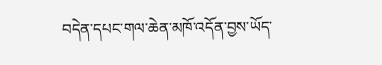བདེན་དཔང་གལ་ཆེན་མཁོ་འདོན་བྱས་ཡོད་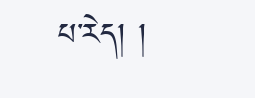པ་རེད། །